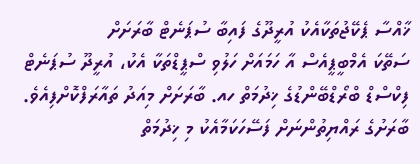ޚާއްސާ ޕެކޭޖުތަކާއެކު އުރީދޫގެ ފައިބާ ސުޕަނެޓް ބާރަށަށް
ސަތޭކަ އެމްބީޕީއެސް އާ ހަމައަށް ހަލުވި ސްޕީޑްތަކާ އެކު، އުރީދޫ ސުޕަނެޓް ފިކްސްޑް ބްރޯޑްބޭންޑުގެ ޚިދުމަތް ހއ. ބާރަށަށް މިއަދު ތައާރަފްކޮށްފިއެވެ.
ބާރަށުގެ ރައްޔިތުންނަށް ފަސޭހަކަމާއެކު މި ޚިދުމަތް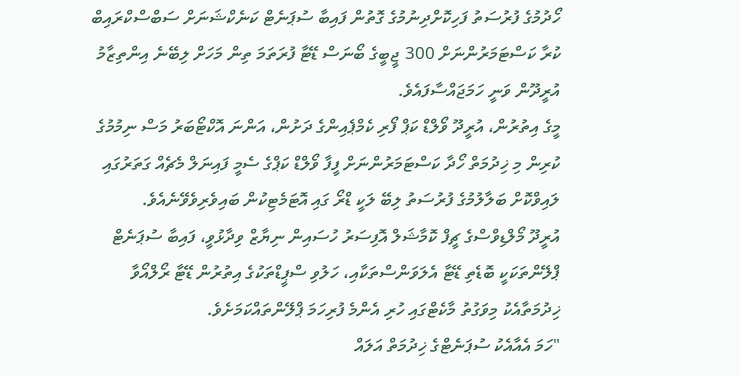ހޯދުމުގެ ފުރުސަތު ފަހިކޮށްދިނުމުގެ ގޮތުން ފައިބާ ސުޕަނެޓް ކަނެކްޝަނަށް ސަބްސްކްރައިބް ކުރާ ކަސްޓަމަރުންނަށް 300 ޖީބީގެ ބޯނަސް ޑޭޓާ ފުރަތަމަ ތިން މަހަށް ލިބޭނެ އިންތިޒާމު އުރީދޫން ވަނީ ހަމަޖައްސާފައެވެ.
މީގެ އިތުރުން، އުރީދޫ ވޯލްޑް ކަޕް ފޯރި ކެމްޕެއިންގެ ދަށުން، އަންނަ އޮކްޓޯބަރު މަސް ނިމުމުގެ ކުރިން މި ޚިދުމަތް ހޯދާ ކަސްޓަމަރުންނަށް ފީފާ ވޯލްޑް ކަޕްގެ ސެމީ ފައިނަލް މެޗެއް ގަތަރުގައި ލައިވްކޮށް ބަލާލުމުގެ ފުރުސަތު ލިބޭ ލަކީ ޑްރޯ ގައި އޮޓަމެޓިކުން ބައިވެރިވެވޭނެއެވެ.
އުރީދޫ މޯލްޑިވްސްގެ ޗީފް ކޮމާޝަލް އޮފިސަރު ހުސައިން ނިޔާޒް ވިދާޅުވީ، ފައިބާ ސުޕަނެޓް ޕްލޭންތަކަކީ ބޮޑެތި ޑޭޓާ އެލަވަންސްތަކާއި، ހަލުވި ސްޕީޑްތަކުގެ އިތުރުން ޑޭޓާ ރޯލްއޯވާ ޚިދުމަތާއެކު މިވަގުތު މާކެޓްގައި ހުރި އެންމެ ފުރިހަމަ ޕްލޭންތައްކަމަށެވެ.
"ހަމަ އެއާއެކު ސުޕަނެޓްގެ ޚިދުމަތް އަލައް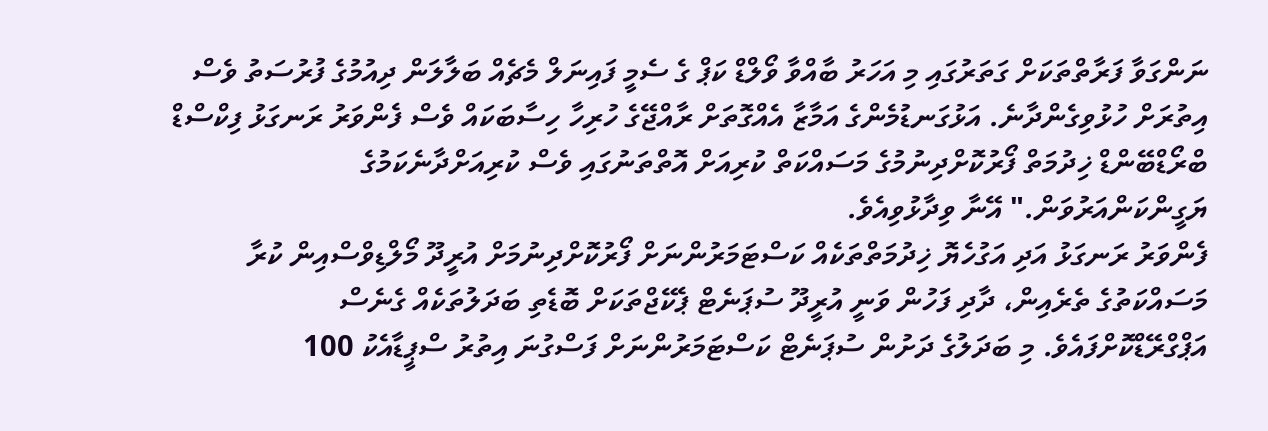ނަންގަވާ ފަރާތްތަކަށް ގަތަރުގައި މި އަހަރު ބާއްވާ ވޯލްޑް ކަޕް ގެ ސެމީ ފައިނަލް މެޗެއް ބަލާލަން ދިއުމުގެ ފުރުސަތު ވެސް އިތުރަށް ހުޅުވިގެންދާނެ. އަޅުގަނޑުމެންގެ އަމާޒާ އެއްގޮތަށް ރާއްޖޭގެ ހުރިހާ ހިސާބަކައް ވެސް ފެންވަރު ރަނގަޅު ފިކްސްޑް ބްރޯޑްބޭންޑް ޚިދުމަތް ފޯރުކޮށްދިނުމުގެ މަސައްކަތް ކުރިއަށް އޮތްތަނުގައި ވެސް ކުރިއަށްދާނެކަމުގެ ޔަގީންކަންއަރުވަން." އޭނާ ވިދާޅުވިއެވެ.
ފެންވަރު ރަނގަޅު އަދި އަގުހެޔޮ ޚިދުމަތްތަކެއް ކަސްޓަމަރުންނަށް ފޯރުކޮށްދިނުމަށް އުރީދޫ މޯލްޑިވްސްއިން ކުރާ މަސައްކަތުގެ ތެރެއިން، ދާދި ފަހުން ވަނީ އުރީދޫ ސުޕަނެޓް ޕެކޭޖްތަކަށް ބޮޑެތި ބަދަލުތަކެއް ގެނެސް އަޕްގްރޭޑްކޮށްފައެވެ. މި ބަދަލުގެ ދަށުން ސުޕަނެޓް ކަސްޓަމަރުންނަށް ފަސްގުނަ އިތުރު ސްޕީޑާއެކު 100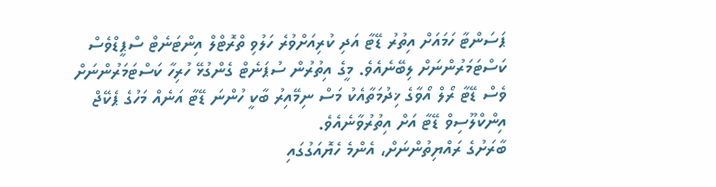ޕަސަންޓާ ހަމައަށް އިތުރު ޑޭޓާ އަދި ކުރިއަށްވުރެ ހަލުވި ތްރޮޓްލް އިންޓަނެޓް ސްޕީޑްވެސް ކަސްޓަމަރުންނަށް ލިބޭނެއެވެ. މީގެ އިތުރުން ސުޕަނެޓް ގެންގުޅޭ ހުރިހާ ކަސްޓަމަރުންނަށް ވެސް ޑޭޓާ ރޯލް އޯވާގެ ޚިދުމަތާއެކު މަސް ނިމޭއިރު ބާކީ ހުންނަ ޑޭޓާ އަނެއް މަހުގެ ޕެކޭޖް އިންކްލޫސިވް ޑޭޓާ އަށް އިތުރުވާނެއެވެ.
ބާރަށުގެ ރައްޔިތުންނަށް، އެންމެ ހެޔޮއަގުގައި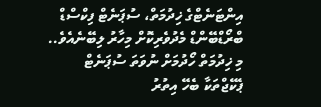އިންޓަނެޓްގެ ޚިދުމަތް، ސުޕަނެޓް ފިކްސްޑް ބްރޯޑްބޭންޑް މެދުވެރިކޮށް މިހާރު ލިބޭނެއެވެ.. މި ޚިދުމަތް ހޯދުމަށް ނުވަތަ ސުޕަނެޓް ޕެކޭޖްތަކާ ބެހޭ އިތުރު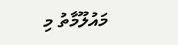މައުލޫމާތު މި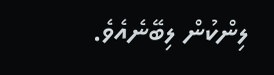ލިންކުން ލިބޭނެއެވެ.